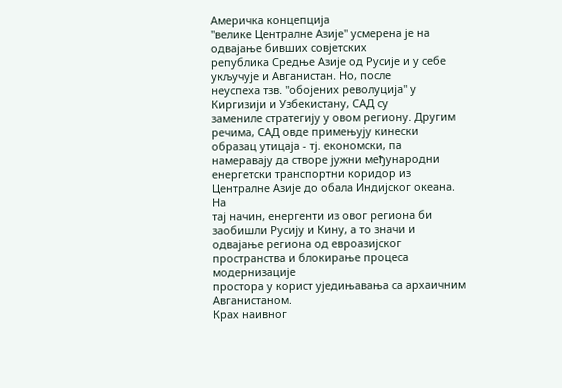Америчка концепција
"велике Централне Азије" усмерена је на одвајање бивших совјетских
република Средње Азије од Русије и у себе укључује и Авганистан. Но, после
неуспеха тзв. "обојених револуција" у Киргизији и Узбекистану, САД су
замениле стратегију у овом региону. Другим речима, САД овде примењују кинески
образац утицаја - тј. економски, па намеравају да створе јужни међународни
енергетски транспортни коридор из Централне Азије до обала Индијског океана. На
тај начин, енергенти из овог региона би заобишли Русију и Кину, а то значи и
одвајање региона од евроазијског пространства и блокирање процеса модернизације
простора у корист уједињавања са архаичним Авганистаном.
Крах наивног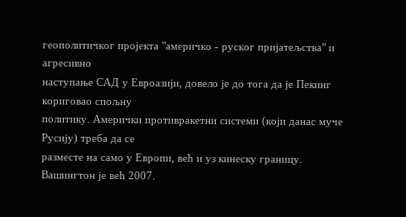геополитичког пројекта "америчко - руског пријатељства" и агресивно
наступање САД у Евроазији, довело је до тога да је Пекинг кориговао спољну
политику. Амерички противракетни системи (који данас муче Русију) треба да се
разместе на само у Европи, већ и уз кинеску границу. Вашингтон је већ 2007.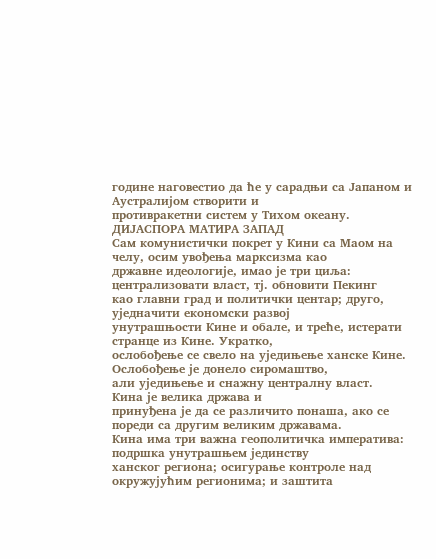године наговестио да ће у сарадњи са Јапаном и Аустралијом створити и
противракетни систем у Тихом океану.
ДИЈАСПОРА МАТИРА ЗАПАД
Сам комунистички покрет у Кини са Маом на челу, осим увођења марксизма као
државне идеологије, имао је три циља: централизовати власт, тј. обновити Пекинг
као главни град и политички центар; друго, уједначити економски развој
унутрашњости Кине и обале, и треће, истерати странце из Кине. Укратко,
ослобођење се свело на уједињење ханске Кине. Ослобођење је донело сиромаштво,
али уједињење и снажну централну власт.
Кина је велика држава и
принуђена је да се различито понаша, ако се пореди са другим великим државама.
Кина има три важна геополитичка императива: подршка унутрашњем јединству
ханског региона; осигурање контроле над окружујућим регионима; и заштита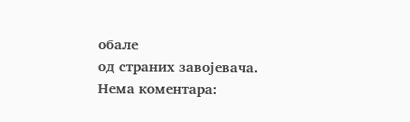обале
од страних завојевача.
Нема коментара: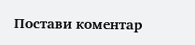Постави коментар